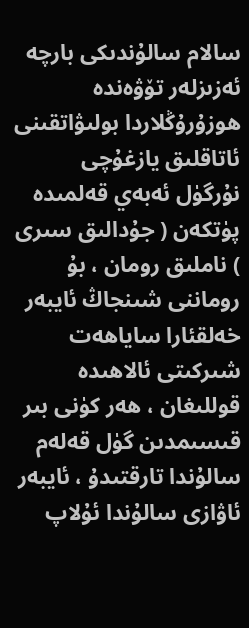سالام سالۇندىكى بارچە ئەزىزلەر تۆۋەندە ھوزۇرۇڭلاردا بولىۋاتقىنى ئاتاقلىق يازغۇچى نۇرگۈل ئەبەي قەلمىدە پۈتكەن ( جۇدالىق سىرى ) ناملىق رومان ، بۇ روماننى شىنجاڭ ئايبەر خەلقئارا ساياھەت شىركىتى ئالاھىدە قوللىغان ، ھەر كۈنى بىر قىسىمدىن گۈل قەلەم سالۇندا تارقتىدۇ ، ئايبەر ئاۋازى سالۇندا ئۇلاپ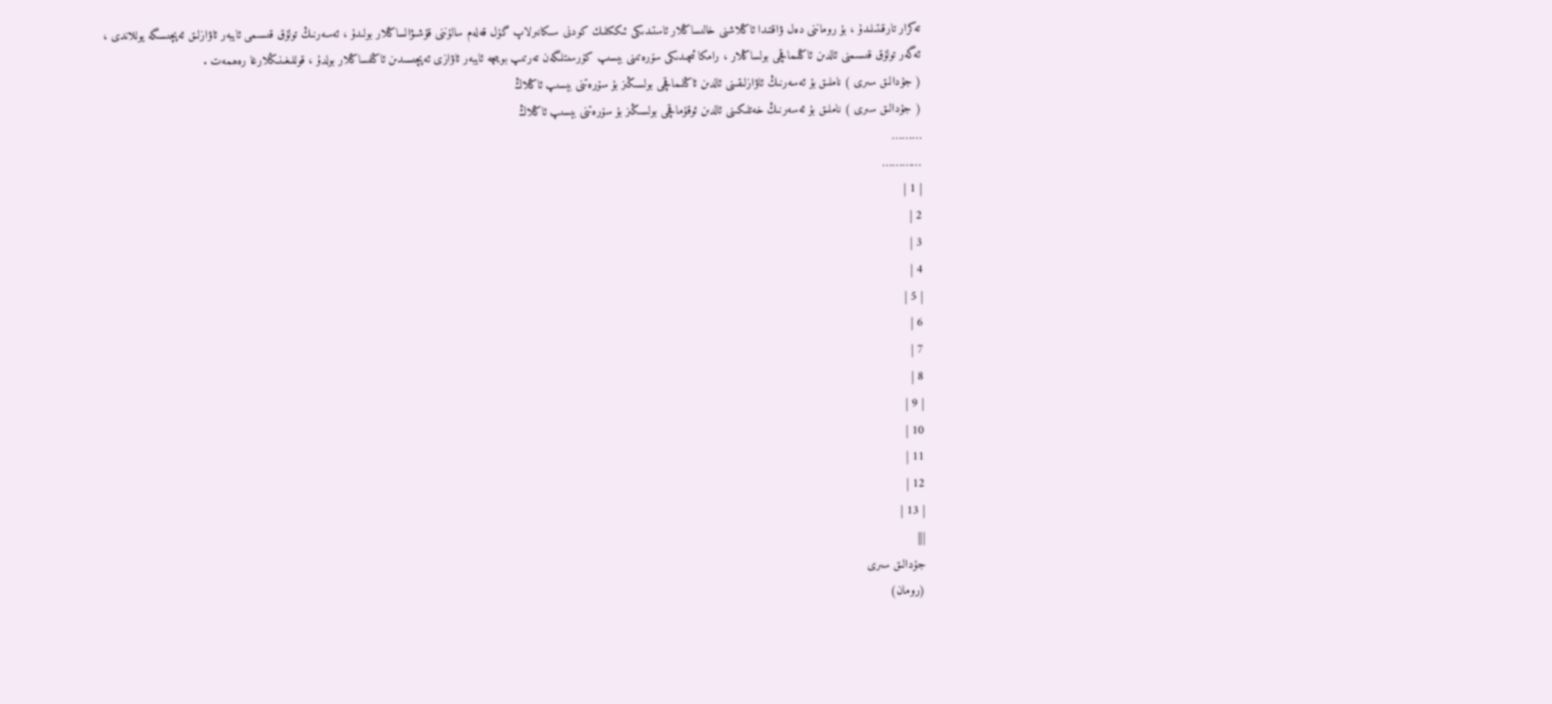تەكرار تارقىتىلىدۇ ، بۇ روماننى دەل ۋاقتىدا ئاڭلاشنى خالىساڭلار ئاستىدىكى ئىككىلىك كودنى سىكانىرلاپ گۈل قەلەم سالۇننى قۇشىۋالساڭلار بولىدۇ ، ئەسەرنىڭ تولۇق قىسىمى ئايبەر ئاۋازلىق ئەپچىسىگە يوللاندى ،
ئەگەر تولۇق قىسىمنى ئالدىن ئاڭلىماقچى بولساڭلار ، رامكا ئىچىدىكى سۆرەتىنى بېسىپ كۆرسىتلىگەن تەرتىپ بويىچە ئايبەر ئاۋازى ئەپچىسىدىن ئاڭلىساڭلار بولدۇ ، قوللىغىنىڭلارغا رەھمەت .
( جۇدالىق سىرى ) ناملىق بۇ ئەسەرنىڭ ئاۋازلىقىنى ئالدىن ئاڭلىماقچى بولسىڭىز بۇ سۆرەتنى بېسىپ ئاڭلاڭ
( جۇدالىق سىرى ) ناملىق بۇ ئەسەرنىڭ خەتلىكىنى ئالدىن ئوقۇماقچى بولسىڭىز بۇ سۆرەتنى بېسىپ ئاڭلاڭ
………
…………
| 1 |
2 |
3 |
4 |
| 5 |
6 |
7 |
8 |
| 9 |
10 |
11 |
12 |
| 13 |
|||
جۇدالىق سىرى
(رومان)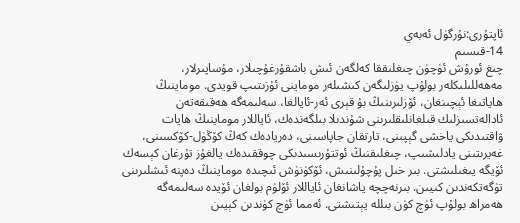ئاپتۇرى:نۇرگۈل ئەبەي
14-قىسىم
چىغ ئورۇش ئۈچۈن چىغلىققا كەلگەن ئىش باشقۇرغۇچىلار، مۇساپىرلار، مەھەللىلىكلەر بولۇپ يۈزلىگەن كىشىلەر موماينى ئۇزىتىپ قويدى. موماينىڭ ھاياتىغا ئېچىنغان، ئۆزلىرىنىڭ بۇ قېرى ئەر-ئايالغا، سەلىمەگە ھەقىقەتەن ئادالەتسىزلىك قىلغانلىقلىرىنى شۇندىلا بىلگەندەك، ئاياللار موماينىڭ ھايات ۋاقتىدىكى ياخشى گېپىنى، تارتقان جاپاسىنى، دەريادەك كەڭ كۆڭۈل-كۆكسىنى، غەيرىتىنى يادلىشىپ، چىغلىقنىڭ ئوتتۇرىسىدىكى چوققىدەك يالغۇز تۇرغان كېسەك ئۆيگە يىغىلىشتى. بىر خىل پۇچۇلىنىش، ئۆكۈنۈش ئىچىدە موماينىڭ دەپنە ئىشلىرىنى تۈگەتكەندىن كىيىن. بىرنەچچە ياشانغان ئاياللار ئۆلۈم بولغان ئۆيدە سەلىمەگە ھەمراھ بولۇپ ئۈچ كۈن بىللە يېتىشتى. ئەمما ئۈچ كۈندىن كېيىن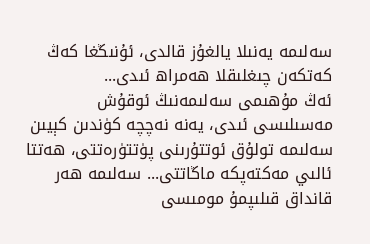سەلىمە يەنىلا يالغۇز قالدى، ئۇنىڭغا كەڭ كەتكەن چىغلىقلا ھەمراھ ئىدى...
ئەڭ مۇھىمى سەلىمەنىڭ ئوقۇش مەسىلىسى ئىدى، يەنە نەچچە كۈندىن كېيىن سەلىمە تولۇق ئوتتۇرىنى پۈتتۈرەتتى، ھەتتا ئالىي مەكتەپكە ماڭاتتى... سەلىمە ھەر قانداق قىلىپمۇ مومىسى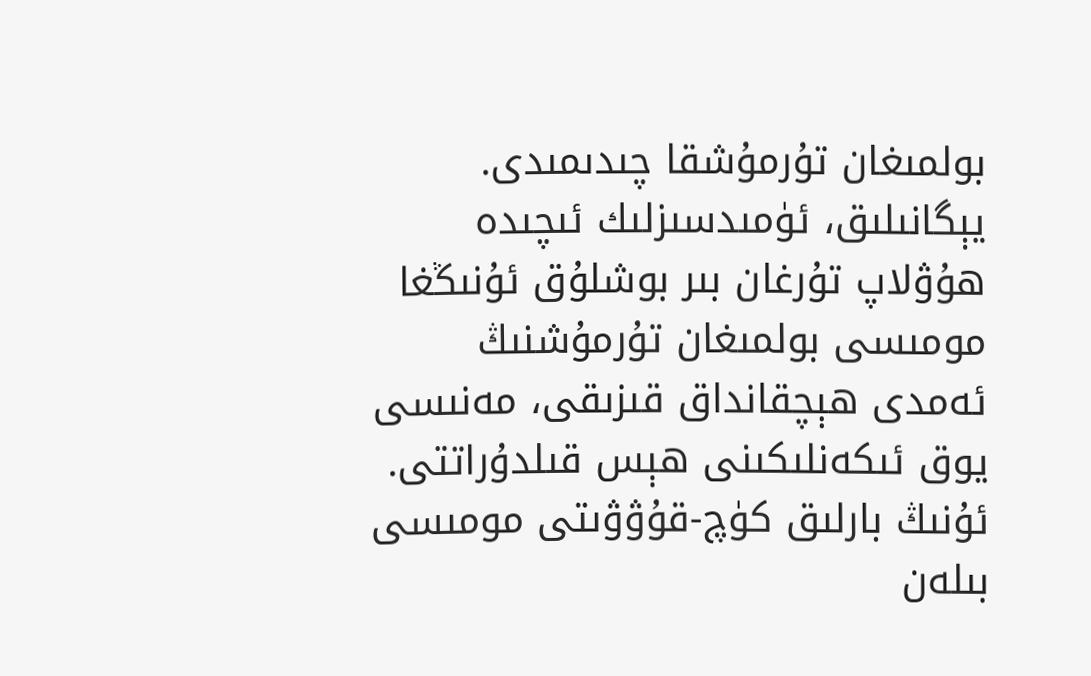بولمىغان تۇرمۇشقا چىدىمىدى. يېگانىلىق، ئۈمىدسىزلىك ئىچىدە ھۇۋلاپ تۇرغان بىر بوشلۇق ئۇنىڭغا مومىسى بولمىغان تۇرمۇشنىڭ ئەمدى ھېچقانداق قىزىقى، مەنىسى يوق ئىكەنلىكىنى ھېس قىلدۇراتتى. ئۇنىڭ بارلىق كۈچ-قۇۋۋىتى مومىسى بىلەن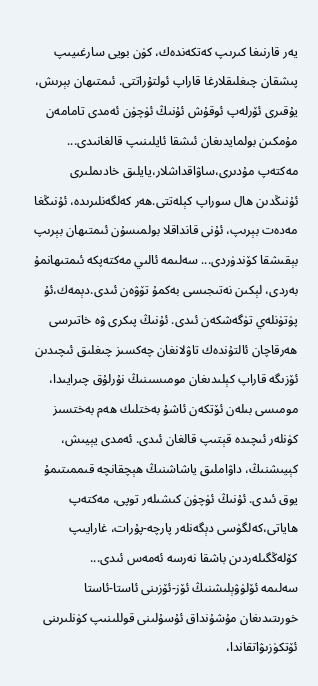يەر قارنىغا كىرىپ كەتكەندەك، كۈن بويى سارغىيىپ پىشقان چىغلىقلارغا قاراپ ئولتۇراتتى. ئىمتىھان بېرىش، يۇقىرى ئۆرلەپ ئوقۇش ئۇنىڭ ئۈچۈن ئەمدى تامامەن مۇمكىن بولمايدىغان ئىشقا ئايلىنىپ قالغانىدى...
مەكتەپ مۇدىرى،ساۋاقداشلار،يايلىق خادىملىرى ئۇنىڭدىن ھال سوراپ كېلەتتى.ھەر كەلگەنلىرىدە، ئۇنىڭغا مەدەت بېرىپ، ئۇنى قانداقلا بولمىسۇن ئىمتىھان بېرىپ بېقىشقا كۆندۈردى... سەلىمە ئالىي مەكتەپكە ئىمتىھانمۇ بەردى، لېكىن نەتىجىسى بەكمۇ تۆۋەن ئىدى.دېمەك،ئۇ پۈتۈنلەي تۈگەشكەن ئىدى. ئۇنىڭ پىكرى ۋە خاتىرسى ھەرقاچان ئالتۇندەك تاۋلانغان چەكسىز چىغلىق ئىچىدىن ئۆزىگە قاراپ كېلىدىغان مومىسىنىڭ نۇرلۇق چىرايىدا، مومىسى بىلەن ئۆتكەن ئاشۇ بەختلىك ھەم بەختسىز كۈنلەر ئىچىدە قېتىپ قالغان ئىدى. ئەمدى يېيىش، كېيىشنىڭ، داۋاملىق ياشاشنىڭ ھېچقانچە قىممىتىمۇ يوق ئىدى. ئۇنىڭ ئۈچۈن كىشىلەر توپى، مەكتەپ ھاياتى،كەلگۈسى دېگەنلەر پارچە-پۇرات، غارايىپ كۆلەڭگىلەردىن باشقا نەرسە ئەمەس ئىدى...
سەلىمە ئۆلۈۋېلىشنىڭ ئۆز-ئۆزىنى ئاستا-ئاستا خورىتىدىغان مۇشۇنداق ئۇسۇلىنى قوللىنىپ كۈنلىرىنى ئۆتكۈزىۋاتقاندا،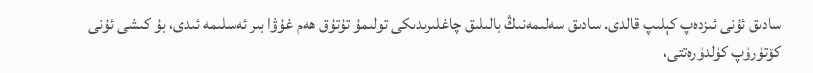سادىق ئۇنى ئىزدەپ كېلىپ قالدى. سادىق سەلىمەنىڭ بالىلىق چاغلىرىدىكى تولىمۇ تۇتۇق ھەم غۇۋا بىر ئەسلىمە ئىدى، بۇ كىشى ئۇنى كۆتۈرۈپ كۈلدۈرەتتى،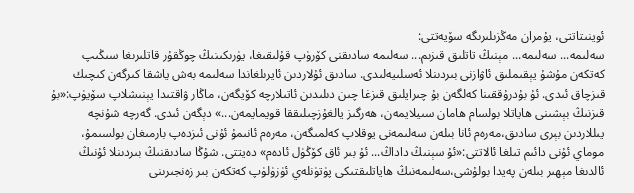ئوينىتاتتى، يۇمران مەڭزىلىرىگە سۆيەتتى:
سەلىمە... سەلىمە... مېنىڭ تاتلىق قىزىم... سەلىمە سادىقنى كۆرۈپ قۇلىقىغا، يۈرىكىنىڭ چوڭقۇر قاتلىرىغا سىڭىپ كەتكەن مۇشۇ يېقىملىق ئاۋازنى بىردىنلا ئەسلىيەلىدى. سادىق ئۇلاردىن ئايرىلغاندا سەلىمە بەش ياشقا كىرگەن كىچىك قىزچاق ئىدى. ئۇ بۇدرۇققىنا كەلگەن بۇ چىرايلىق قىزغا چىن دىلىدىن ئاتىلارچە كۆيگەن، ماڭار ۋاقتىدا يېنىشلاپ سۆيۈپ:«بۇ قىزنىڭ بېشىنى ھاياتلا بولسام ھامان سىيلايمەن، ھەرگىز يالغۇزچىلىققا قويمايمەن...» دېگەن ئىدى. گەرچە شۇنچە يىللاردىن بېرى سادىق،مەرەم ئانا بىلەن سەلىمەنى يوقلاپ كەلمىگەن، مەرەم ئانىمۇ ئۇنى ئىزدەپ بارمىغان بولسىمۇ، موماي ئۇنى دائىم تىلغا ئالاتتى:«ئۇ سېنىڭ داداڭ... ئۇ بىر ئاق كۆڭۈل ئادەم» دەيتتى. شۇڭا سادىقنىڭ بىردىنلا ئۇنىڭ ئالدىغا مېھىر بىلەن پەيدا بولۇشى،سەلىمەنىڭ ھاياتلىقتىكى پۈتۈنلەي ئۈزۈلۈپ كەتكەن بىر زەنجىرىنى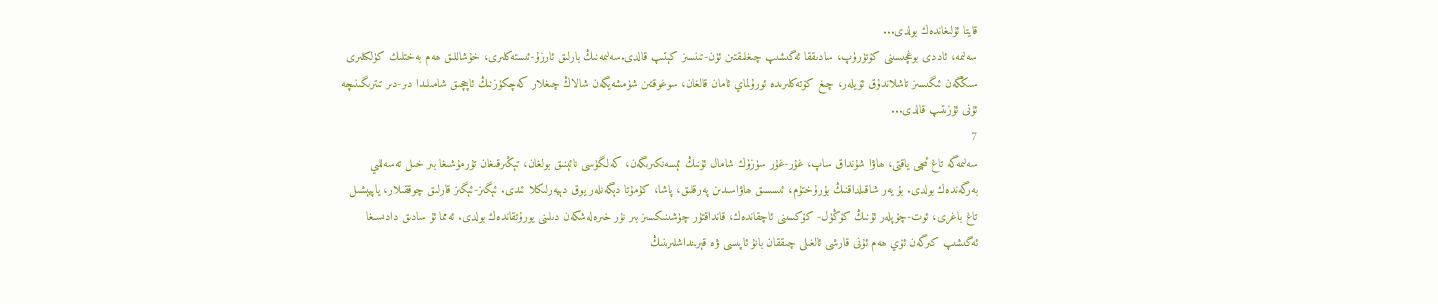قايتا ئۇلىغاندەك بولدى...
سەلىمە، ئاددى بوغچىسىنى كۆتۈرۈپ، سادىققا ئەگىشىپ چىغلىقتىن ئۈن-تىنسىز كېتىپ قالدى.سەلىمەنىڭ بارلىق ئارزۇ-ئىستەكلىرى، خۇشاللىق ھەم بەختلىك كۈلكىلىرى سىڭگەن ئىگىسىز تاشلاندۇق ئۆيلەر، چىغ كۆتەكلىرىدە ئورۇلماي ئامان قالغان، سوغوقتىن شۈمشەيگەن شالاڭ چىغلار كەچكۈزنىڭ ئاچچىق شامىلىدا دىر-دىر تىترىگىنىچە ئۇنى ئۇزىتىپ قالدى...
7
سەلىمەگە تاغ ئىچى ياقتى، ھاۋا شۇنداق ساپ، غۇر-غۇر سۈزۈك شامال ئۇنىڭ ئېسەنكىرىگەن، كەلگۈسى نائېنىق بولغان، تېڭىرقىغان تۇرمۇشىغا بىر خىل تەسەللىي بەرگەندەك بولدى. بۇ يەر شاقىلداقنىڭ بۇرۇختۇم، ئىسسىق ھاۋاسىدىن پەرقلىق، پاشا، كۇمۇتا دېگەنلەر يوق دېيەرلىكلا ئىدى. ئېگىز-ئېگىز قارلىق چوققىلار، ياپيېشىل تاغ باغرى، ئوت-چۆپلەر ئۇنىڭ كۆڭۈل- كۆكسىنى ئاچقاندەك، قانداقتۇر چۈشىنىكسىز بىر نۇر خىرەلەشكەن دىلىنى يورۇتقاندەك بولدى. ئەمما ئۇ سادىق دادىسىغا ئەگىشىپ كىرگەن ئۆي ھەم ئۇنى قارشى ئالغىلى چىققان بانۇ ئاپىسى ۋە قېرىنداشلىرىنىڭ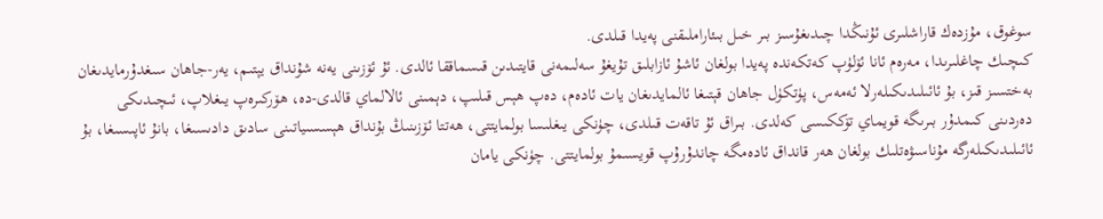سوغوق، مۇزدەك قاراشلىرى ئۇنىڭدا چىدىغۇسىز بىر خىل بىئاراملىقنى پەيدا قىلدى.
كىچىك چاغلىرىدا، مەرەم ئانا ئۆلۈپ كەتكەندە پەيدا بولغان ئاشۇ ئازابلىق تۇيغۇ سەلىمەنى قايتىدىن قىسماققا ئالدى. ئۇ ئۆزىنى يەنە شۇنداق يېتىم، يەر-جاھان سىغدۇرمايدىغان بەختسىز قىز، بۇ ئائىلىدىكىلەرلا ئەمەس، پۈتكۈل جاھان قېتىغا ئالمايدىغان يات ئادەم، دەپ ھېس قىلىپ، دېمىنى ئالالماي قالدى-دە، ھۆركىرەپ يىغلاپ، ئىچىدىكى دەردىنى كىمدۇر بىرىگە قويماي تۆككىسى كەلدى. بىراق ئۇ تاقەت قىلدى، چۈنكى يىغلىسا بولمايتتى، ھەتتا ئۆزىنىڭ بۇنداق ھېسسىياتىنى سادىق دادىسىغا، بانۇ ئاپىسىغا، بۇ ئائىلىدىكىلەرگە مۇناسىۋەتلىك بولغان ھەر قانداق ئادەمگە چاندۇرۇپ قويسىمۇ بولمايتتى. چۈنكى يامان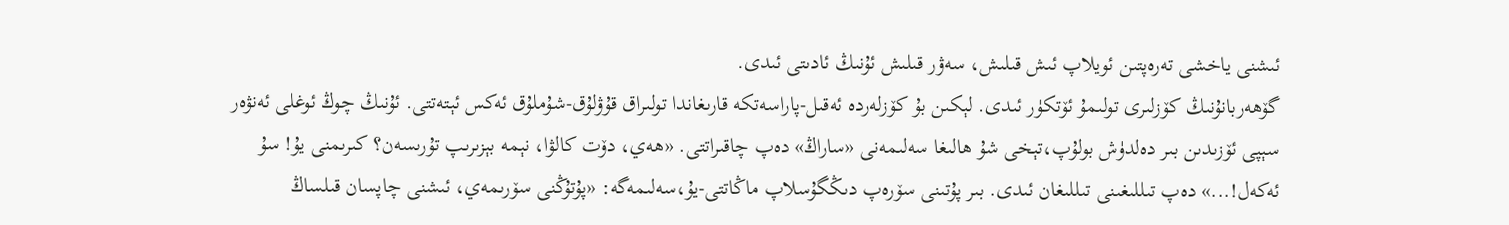ئىشنى ياخشى تەرەپتىن ئويلاپ ئىش قىلىش، سەۋر قىلىش ئۇنىڭ ئادىتى ئىدى.
گۆھەربانۇنىڭ كۆزلىرى تولىمۇ ئۆتكۈر ئىدى. لېكىن بۇ كۆزلەردە ئەقىل-پاراسەتكە قارىغاندا تولىراق قۇۋلۇق-شۇملۇق ئەكس ئېتەتتى. ئۇنىڭ چوڭ ئوغلى ئەنۋەر سېپى ئۆزىدىن بىر دەلدۈش بولۇپ،تېخى شۇ ھالىغا سەلىمەنى «ساراڭ» دەپ چاقىراتتى. «ھەي، دۆت كالۋا، نېمە بېزىرىپ تۇرىسەن؟ كىرىمنى يۇ! سۇ ئەكەل!...» دەپ تىللىغىنى تىللىغان ئىدى. بىر پۇتىنى سۆرەپ دىڭگۇسلاپ ماڭاتتى-يۇ،سەلىمەگە: «پۇتۇڭنى سۆرىمەي، ئىشنى چاپسان قىلساڭ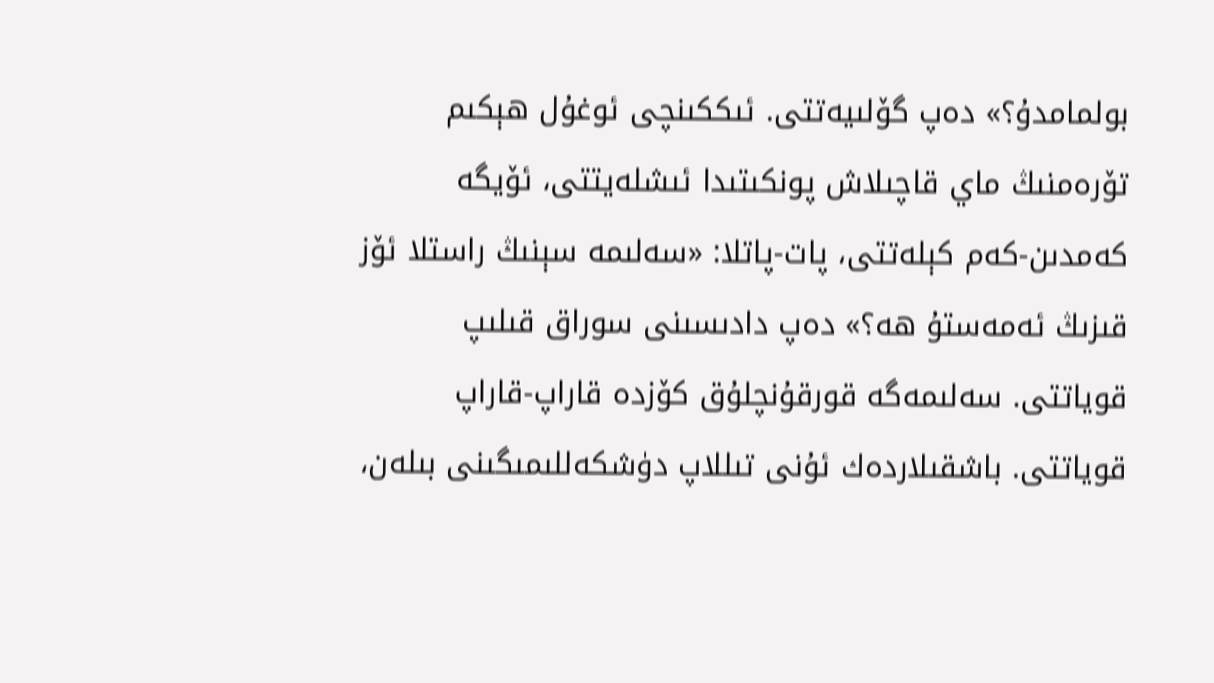بولمامدۇ؟» دەپ گۆلىيەتتى. ئىككىنچى ئوغۇل ھېكىم تۆرەمنىڭ ماي قاچىلاش پونكىتىدا ئىشلەيتتى، ئۆيگە كەمدىن-كەم كېلەتتى، پات-پاتلا: «سەلىمە سېنىڭ راستلا ئۆز قىزىڭ ئەمەستۇ ھە؟» دەپ دادىسىنى سوراق قىلىپ قوياتتى. سەلىمەگە قورقۇنچلۇق كۆزدە قاراپ-قاراپ قوياتتى. باشقىلاردەك ئۇنى تىللاپ دۈشكەللىمىگىنى بىلەن،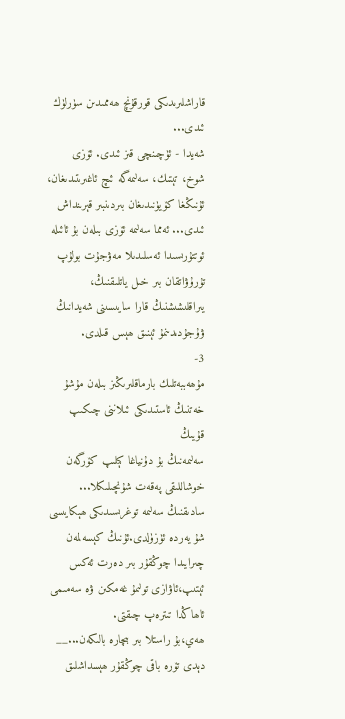قاراشلىرىدىكى قورقۇنچ ھەممىدىن سۈرلۈك ئىدى...
شەيدا - ئۈچىنچى قىز ئىدى. ئۆزى شوخ، تېتىك، سەلىمەگە ئىچ ئاغىرىتىدىغان، ئۇنىڭغا كۆيۈنىدىغان بىردىنبىر قېرىنداش ئىدى... ئەمما سەلىمە ئۆزى بىلەن بۇ ئائىلە ئوتتۇرىسىدا ئەسلىدىلا مەۋجۇت بولۇپ تۇرۇۋاتقان بىر خىل ياتلىقنىڭ، يىراقلىشىشنىڭ قارا سايىسىنى شەيدانىڭ ۋۇجۇدىدىنمۇ ئېنىق ھېس قىلدى.
3-
مۇھەببەتلىك بارماقلىرىڭىز بىلەن مۇشۇ خەتنىڭ ئاستىدىكى ئىلاننى چىكىپ قۇيىڭ
سەلىمەنىڭ بۇ دۇنياغا كېلىپ كۆرگەن خوشاللىقى پەقەت شۇنچىلىكلا... سادىقنىڭ سەلىمە توغرىسىدىكى ھېكايىسى شۇ يەردە ئۈزۈلدى.ئۇنىڭ كېسەلمەن چىرايىدا چوڭقۇر بىر دەرت ئەكس ئېتىپ،ئاۋازى تولىمۇ غەمكىن ۋە سەمىمى ئاھاڭدا تىترەپ چىقتى.
ھەي،بۇ راستلا بىر بىچارە بالىكەن...__ دېدى تۆرە باقى چوڭقۇر ھېسداشلىق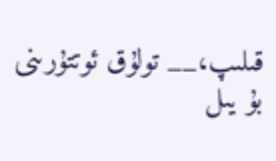قىلىپ،__ تولۇق ئوتتۇرىنى بۇ يىل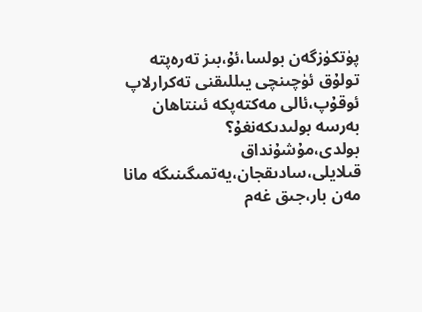پۈتكۈزگەن بولسا،ئۇ،بىز تەرەپتە تولۇق ئۈچىنچى يىللىقنى تەكرارلاپ ئوقۇپ،ئالى مەكتەپكە ئىنتاھان بەرسە بولىدىكەنغۇ؟ بولدى،مۇشۇنداق قىلايلى،سادىقجان،يەتمىگىنىگە مانا مەن بار،جىق غەم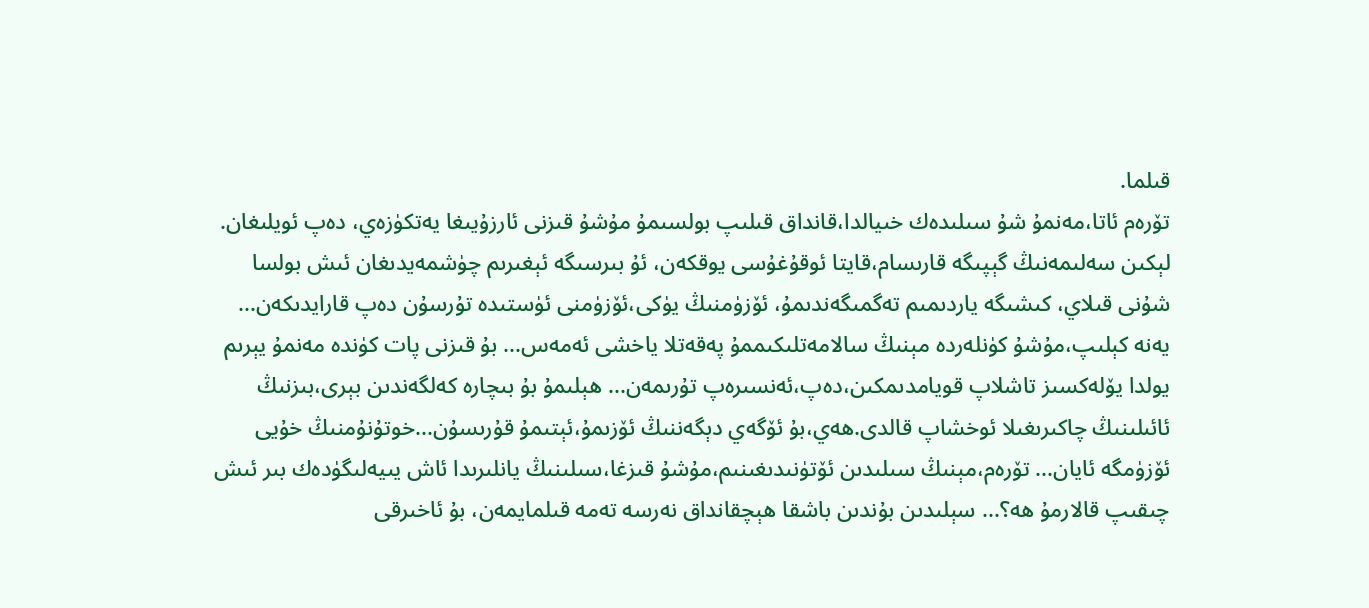قىلما.
تۆرەم ئاتا،مەنمۇ شۇ سىلىدەك خىيالدا،قانداق قىلىپ بولسىمۇ مۇشۇ قىزنى ئارزۇيىغا يەتكۈزەي، دەپ ئويلىغان. لېكىن سەلىمەنىڭ گېپىگە قارىسام،قايتا ئوقۇغۇسى يوقكەن، ئۇ بىرسىگە ئېغىرىم چۈشمەيدىغان ئىش بولسا شۇنى قىلاي، كىشىگە ياردىمىم تەگمىگەندىمۇ، ئۆزۈمنىڭ يۈكى،ئۆزۈمنى ئۈستىدە تۇرسۇن دەپ قارايدىكەن... يەنە كېلىپ،مۇشۇ كۈنلەردە مېنىڭ سالامەتلىكىممۇ پەقەتلا ياخشى ئەمەس... بۇ قىزنى پات كۈندە مەنمۇ يېرىم يولدا يۆلەكسىز تاشلاپ قويامدىمكىن،دەپ،ئەنسىرەپ تۇرىمەن... ھېلىمۇ بۇ بىچارە كەلگەندىن بېرى،بىزنىڭ ئائىلىنىڭ چاكىرىغىلا ئوخشاپ قالدى.ھەي،بۇ ئۆگەي دېگەننىڭ ئۆزىمۇ،ئېتىمۇ قۇرىسۇن...خوتۇنۇمنىڭ خۇيى ئۆزۈمگە ئايان... تۆرەم،مېنىڭ سىلىدىن ئۆتۈنىدىغىنىم،مۇشۇ قىزغا،سىلىنىڭ يانلىرىدا ئاش يىيەلىگۈدەك بىر ئىش چىقىپ قالارمۇ ھە؟... سېلىدىن بۇندىن باشقا ھېچقانداق نەرسە تەمە قىلمايمەن، بۇ ئاخىرقى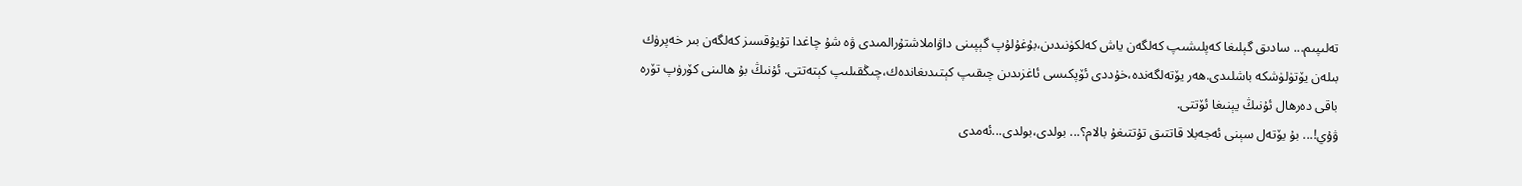تەلىپىم... سادىق گېلىغا كەپلىشىپ كەلگەن ياش كەلكۈنىدىن،بۇغۇلۇپ گېپىنى داۋاملاشتۇرالمىدى ۋە شۇ چاغدا تۇيۇقسىز كەلگەن بىر خەپرۈك بىلەن يۆتۈلۈشكە باشلىدى.ھەر يۆتەلگەندە،خۇددى ئۆپكىسى ئاغزىدىن چىقىپ كېتىدىغاندەك،چىڭقىلىپ كېتەتتى. ئۇنىڭ بۇ ھالىنى كۆرۈپ تۆرە باقى دەرھال ئۇنىڭ يېنىغا ئۆتتى.
ۋۇي!... بۇ يۆتەل سېنى ئەجەبلا قاتتىق تۇتتىغۇ بالام؟... بولدى،بولدى...ئەمدى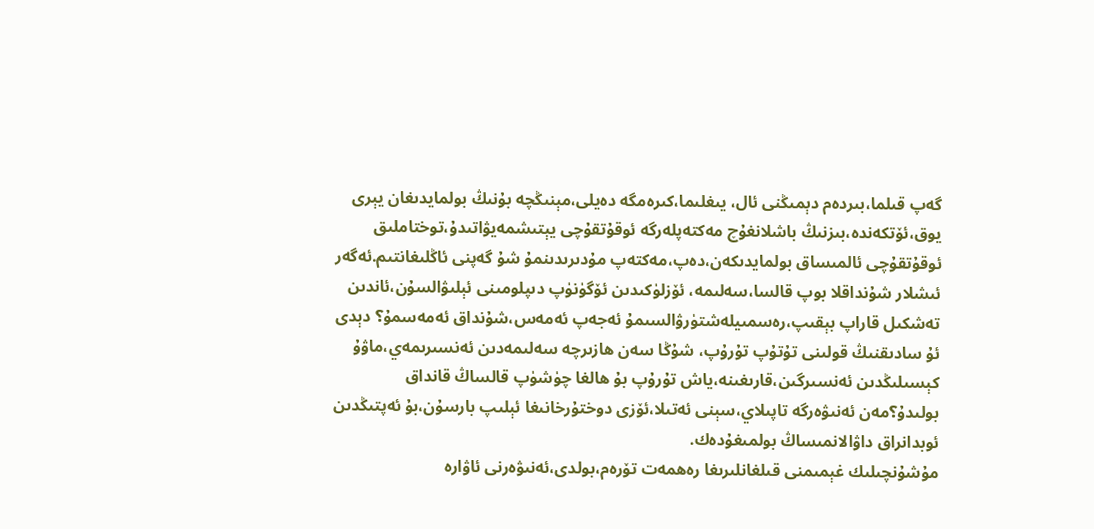گەپ قىلما،بىردەم دېمىڭنى ئال، يىغلىما،كىرەمگە دەيلى،مېنىڭچە بۇنىڭ بولمايدىغان يېرى يوق،ئۆتكەندە،بىزنىڭ باشلانغۇچ مەكتەپلەرگە ئوقۇتقۇچى يېتىشمەيۋاتىدۇ،توختاملىق ئوقۇتقۇچى ئالمىساق بولمايدىكەن،دەپ،مەكتەپ مۇدىرىدىنمۇ شۇ گەپنى ئاڭلىغانتىم.ئەگەر ئىشلار شۇنداقلا بوپ قالسا،سەلىمە، ئۆزلۈكىدىن ئۆگۈنۈپ دىپلومىنى ئېلىۋالسۇن،ئاندىن تەشكىل قاراپ بېقىپ،رەسمىيلەشتۈرۋالسىمۇ ئەجەپ ئەمەس،شۇنداق ئەمەسمۇ؟ دېدى ئۇ سادىقنىڭ قولىنى تۇتۇپ تۇرۇپ، شۇڭا سەن ھازىرچە سەلىمەدىن ئەنسىرىمەي،ماۋۇ كېسىلىڭدىن ئەنسىرگىن،قارىغىنە،ياش تۇرۇپ بۇ ھالغا چۈشۈپ قالساڭ قانداق بولىدۇ؟مەن ئەنىۋەرگە تاپىلاي،سېنى ئەتىلا،ئۆزى دوختۇرخانىغا ئېلىپ بارسۇن،بۇ ئەپتىڭدىن ئوبدانراق داۋالانمىساڭ بولمىغۇدەك.
مۇشۇنچىلىك غېمىمنى قىلغانلىرىغا رەھمەت تۆرەم،بولدى،ئەنىۋەرنى ئاۋارە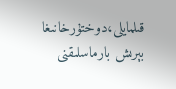قىلمايلى،دوختۇرخانىغا بېرىش بارماسلىقنى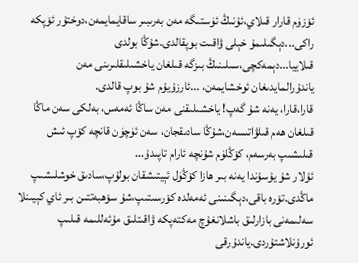ئۆزۈم قارار قىلاي،ئۇنىڭ ئۈستىگە مەن بەرىبىر ساقايمايمەن،دوختۇر ئۆپكە راكى...دېگىلىمۇ خېلى ۋاقىت بوپقالدى.شۇڭا بولدى قىلاييا...دېمەكچى،سىلىنىڭ بىزگە قىلغان ياخشىلىقلىرىنى مەن ياندۇرالمايدىغان ئوخشايمەن، ...ئارزۇيۇم شۇ بوپ قالدى.
قارا،قارا، يەنە شۇ گەپ! ياخشىلىقنى مەن ساڭا ئەمەس، بەلكى سەن ماڭا قىلغان ھەم قىلۋاتىسەن،شۇڭا سادىقجان، سەن ئۈچۈن قانچە كۆپ ئىش قىلىشىپ بەرسەم، كۆڭلۈم شۇنچە ئارام تاپىدۇ...
ئۇلار شۇ يۇسۇندا يەنە بىر ھازا كۆڭۈل ئېيتىشقان بولۇپ،سادىق خوشلىشىپ ماڭدى.تۆرە باقى،دېگىنىنى ئەمەلدە كۆرسىتىپ،شۇ سۆھبەتتىن بىر ئاي كېيىنلا سەلىمەنى بازارلىق باشلانغۇچ مەكتەپكە ۋاقىتلىق مۇئەللىمە قىلىپ ئورۇنلاشتۇردى.ياندۇرقى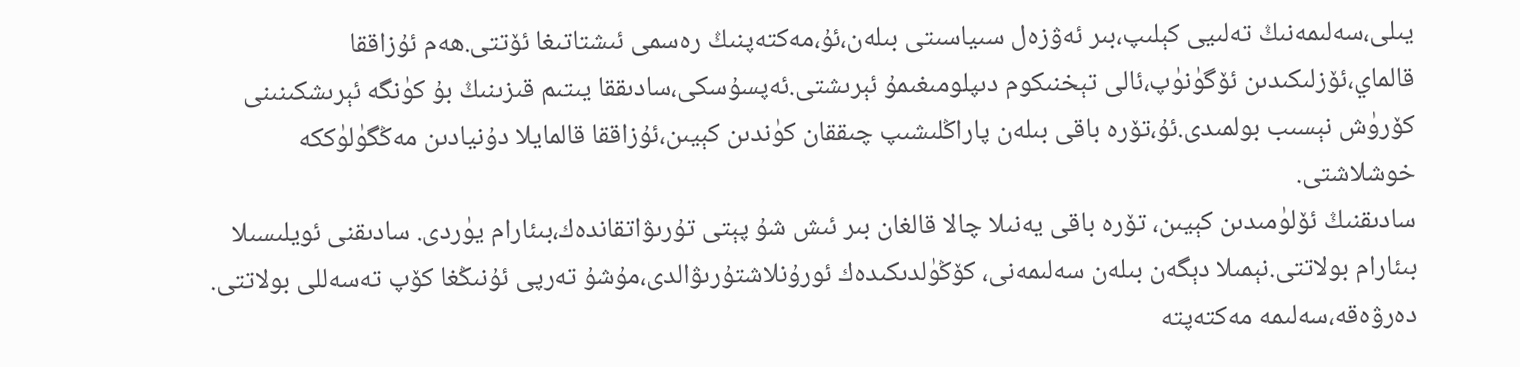يىلى،سەلىمەنىڭ تەلىيى كېلىپ،بىر ئەۋزەل سىياسىتى بىلەن،ئۇ،مەكتەپنىڭ رەسمى ئىشتاتىغا ئۆتتى.ھەم ئۇزاققا قالماي،ئۆزلىكىدىن ئۆگۈنۈپ،ئالى تېخنىكوم دىپلومىغىمۇ ئېرىشتى.ئەپسۇسكى،سادىققا يىتىم قىزىنىڭ بۇ كۈنگە ئېرىشكىنىنى كۆرۈش نېسىب بولمىدى.ئۇ،تۆرە باقى بىلەن پاراڭلىشىپ چىققان كۈندىن كېيىن،ئۇزاققا قالمايلا دۇنيادىن مەڭگۈلۈككە خوشلاشتى.
سادىقنىڭ ئۆلۈمىدىن كېيىن، تۆرە باقى يەنىلا چالا قالغان بىر ئىش شۇ پېتى تۇرىۋاتقاندەك،بىئارام يۈردى. سادىقنى ئويلىسىلا بىئارام بولاتتى.نېمىلا دېگەن بىلەن سەلىمەنى، كۆڭۈلدىكىدەك ئورۇنلاشتۇرىۋالدى،مۇشۇ تەرپى ئۇنىڭغا كۆپ تەسەللى بولاتتى.
دەرۋەقە،سەلىمە مەكتەپتە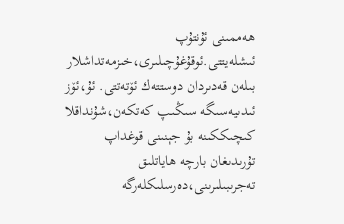ھەممىنى ئۇنتۇپ ئىشلەيتتى.ئوقۇغۇچىلىرى،خىزمەتداشلار بىلەن قەدىردان دوستتەك ئۆتەتتى. ئۇ،ئۆز ئىدىيەسىگە سىڭىپ كەتكەن،شۇنداقلا كىچىككىنە بۇ جېنىنى قوغداپ تۇرىدىغان بارچە ھاياتلىق تەجرىبىلىرىنى،دەرسلىكلەرگە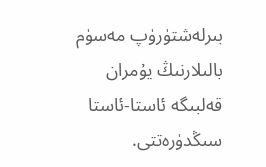بىرلەشتۈرۈپ مەسۈم بالىلارنىڭ يۇمران قەلبىگە ئاستا-ئاستا سىڭدۈرەتتى.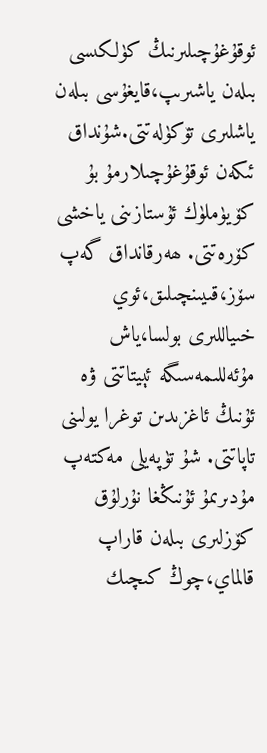ئوقۇغۇچىلىرنىڭ كۈلكىسى بىلەن ياشىرىپ،قايغۇسى بىلەن ياشلىرى تۆكۈلەتتى.شۇنداق ئىكەن ئوقۇغۇچىلارمۇ بۇ كۆيۈملۈك ئۇستازىنى ياخشى كۆرەتتى. ھەرقانداق گەپ سۆز،قىيىنچىلىق،ئوي خىياللىرى بولسا،ياش مۇئەللىمەسىگە ئېيتاتتى ۋە ئۇنىڭ ئاغزىدىن توغرا يولىنى تاپاتتى. شۇ تۈپەيلى مەكتەپ مۇدىرىمۇ ئۇنىڭغا نۇرلۇق كۆزلىرى بىلەن قاراپ قالماي،چوڭ كىچىك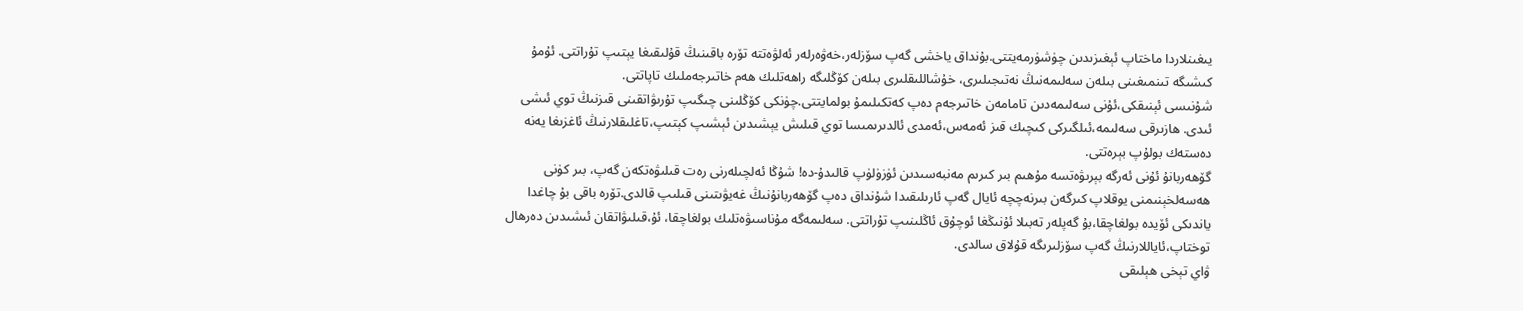يىغىنلاردا ماختاپ ئېغىزىدىن چۈشۈرمەيتتى.بۇنداق ياخشى گەپ سۆزلەر،خەۋەرلەر ئەلۋەتتە تۆرە باقىنىڭ قۇلىقىغا يېتىپ تۇراتتى. ئۇمۇ كىشىگە تىنمىغىنى بىلەن سەلىمەنىڭ نەتىجىلىرى، خۇشاللىقلىرى بىلەن كۆڭلىگە راھەتلىك ھەم خاتىرجەملىك تاپاتتى.
شۇنىسى ئېنىقكى،ئۇنى سەلىمەدىن تامامەن خاتىرجەم دەپ كەتكىلىمۇ بولمايتتى.چۈنكى كۆڭلىنى چىگىپ تۇرىۋاتقىنى قىزنىڭ توي ئىشى ئىدى. ھازىرقى سەلىمە،ئىلگىركى كىچىك قىز ئەمەس،ئەمدى ئالدىرىمىسا توي قىلىش يېشىدىن ئېشىپ كېتىپ،تاغلىقلارنىڭ ئاغزىغا يەنە دەستەك بولۇپ بېرەتتى.
گۆھەربانۇ ئۇنى ئەرگە بېرىۋەتسە مۇھىم بىر كىرىم مەنبەسىدىن ئۈزۈلۈپ قالىدۇ-دە! شۇڭا ئەلچىلەرنى رەت قىلىۋەتكەن گەپ، بىر كۈنى ھەسەلخېنىمنى يوقلاپ كىرگەن بىرنەچچە ئايال گەپ ئارىلىقىدا شۇنداق دەپ گۆھەربانۇنىڭ غەيۋىتىنى قىلىپ قالدى.تۆرە باقى بۇ چاغدا ياندىكى ئۆيدە بولغاچقا،بۇ گەپلەر تەبىلا ئۇنىڭغا ئوچۇق ئاڭلىنىپ تۇراتتى. سەلىمەگە مۇناسىۋەتلىك بولغاچقا، ئۇ،قىلىۋاتقان ئىشىدىن دەرھال توختاپ،ئاياللارنىڭ گەپ سۆزلىرىگە قۇلاق سالدى.
ۋاي تېخى ھېلىقى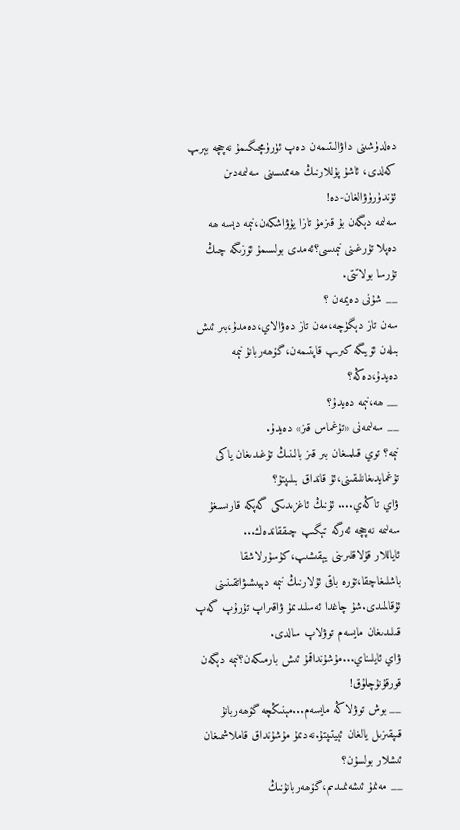دەلدۈشىنى داۋالىتىمەن دەپ ئۈرۈمچىگىمۇ نەچچە بېرىپ كەلدى، ئاشۇ پۇللارنىڭ ھەممىسىنى سەلىمەدىن ئۈندۈرۈۋالغان-دە!
سەلىمە دېگەن بۇ قىزمۇ تازا يۇۋاشكەن،نېمە دېسە ھە دەپلا تۇرغىنى نېمىسى؟ئەمدى بولسىمۇ ئۆزىگە چىڭ تۇرسا بولاتتى.
__ شۇنى دەيمەن ؟
سەن تاز دېگۈچە،مەن تاز دەۋالاي،دەمدۇ،بىر ئىش بىلەن ئۆيىگە كىرىپ قاپتىمەن،گۆھەربانۇ نېمە دەيدۇ،دەڭە؟
__ ھە،نېمە دەيدۇ؟
__ سەلىمەنى «تۇغماس قىز» دەيدۇ.
نېمە؟ توي قىلمىغان بىر قىز بالىنىڭ تۇغىدىغان ياكى تۇغمايدىغانلىقىنى،ئۇ قانداق بىلىپتۇ؟
ۋاي تاڭەي.... ئۇنىڭ ئاغزىدىكى گەپكە قارىسىغۇ سەلىمە نەچچە ئەرگە تېگىپ چىققاندەك...
ئاياللار قۇلاقلىرىنى يېقىشىپ،كۇسۇرلاشقا باشلىغاچقا،تۆرە باقى ئۇلارنىڭ نېمە دېيىشىۋاتقىنىنى ئۇقالمىدى.شۇ چاغدا ئەسلىدىمۇ ۋاقىراپ تۇرۇپ گەپ قىلىدىغان مايسەم توۋلاپ سالدى.
ۋاي ئايلىناي...مۇشۇنداقمۇ ئىش بارمىكەن؟نېمە دېگەن قورقۇنۇچلۇق!
__ بوش توۋلاڭە مايسەم...مېنىڭچە گۆھەربانۇ قىپقىزىل يالغان ئېيتىپتۇ.نەدىمۇ مۇشۇنداق قاملاشمىغان ئىشلار بولسۇن؟
__ مەنمۇ ئىشەنمىدىم،گۆھەربانۇنىڭ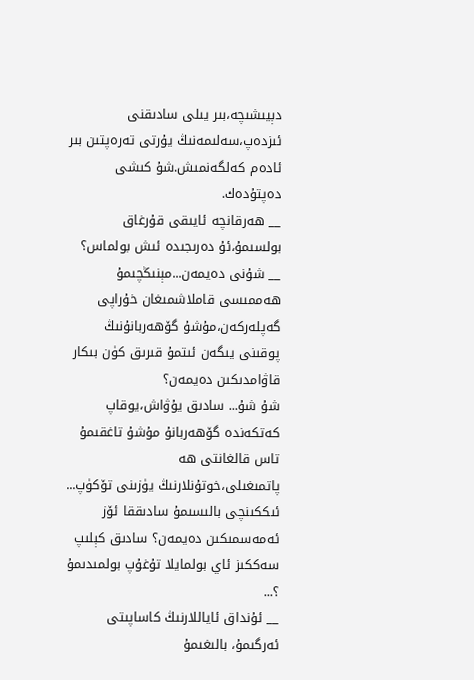دېيىشىچە،بىر يىلى سادىقنى ئىزدەپ،سەلىمەنىڭ يۇرتى تەرەپتىن بىر ئادەم كەلگەنمىش.شۇ كىشى دەپتۇدەك.
__ ھەرقانچە ئايىقى قۇرغاق بولسىمۇ،ئۇ دەرىجىدە ئىش بولماس؟
__ شۇنى دەيمەن...مېنىڭچىمۇ ھەممىسى قاملاشمىغان خۇراپى گەپلەركەن،مۇشۇ گۆھەربانۇنىڭ پوقىنى يىگەن ئىتمۇ قىرىق كۈن بىكار قاۋامدىكىن دەيمەن؟
شۇ شۇ... سادىق يۇۋاش،يوقاپ كەتكەندە گۆھەربانۇ مۇشۇ تاغقىمۇ تاس قالغانتى ھە پاتمىغىلى،خوتۇنلارنىڭ يۈزىنى تۆكۈپ... ئىككىنچى بالىسىمۇ سادىققا ئۆز ئەمەسمىكىن دەيمەن؟ سادىق كېلىپ سەككىز ئاي بولمايلا تۇغۇپ بولمىدىمۇ ؟...
__ ئۇنداق ئاياللارنىڭ كاساپىتى ئەرگىمۇ، بالىغىمۇ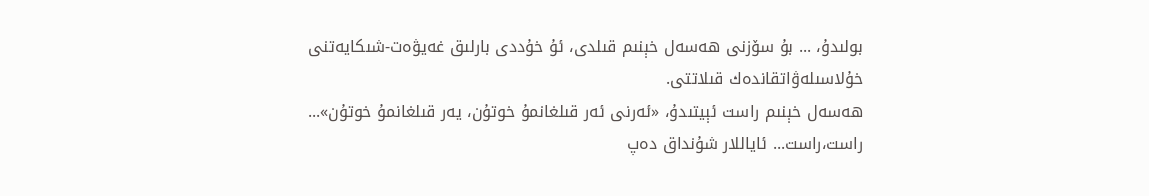بولىدۇ، ... بۇ سۆزنى ھەسەل خېنىم قىلدى، ئۇ خۇددى بارلىق غەيۋەت-شىكايەتنى خۇلاسىلەۋاتقاندەك قىلاتتى.
ھەسەل خېنىم راست ئېيتىدۇ، «ئەرنى ئەر قىلغانمۇ خوتۇن، يەر قىلغانمۇ خوتۇن»...
راست،راست... ئاياللار شۇنداق دەپ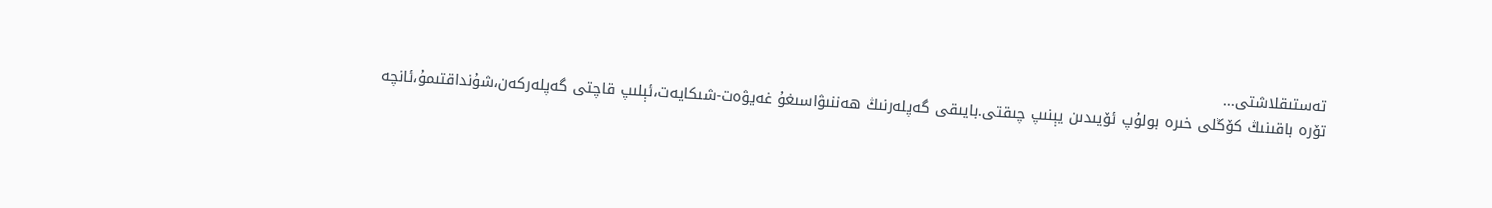تەستىقلاشتى...
تۆرە باقىنىڭ كۆڭلى خىرە بولۇپ ئۆيىدىن يېنىپ چىقتى.بايىقى گەپلەرنىڭ ھەننىۋاسىغۇ غەيۋەت-شىكايەت،ئېلىپ قاچتى گەپلەركەن،شۇنداقتىمۇ،ئانچە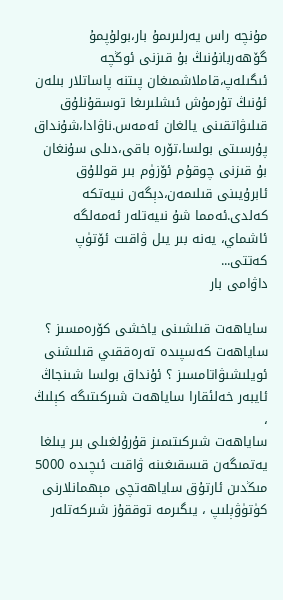مۇنچە راس يەرلىرىمۇ بار،بولۇپمۇ گۆھەربانۇنىڭ بۇ قىزنى ئوڭچە ئىگىلەپ،قاملاشمىغان پىتنە پاساتلار بىلەن ئۇنىڭ تۇرمۇش ئىشلىرىغا توسقۇنلۇق قىلىۋاتقىنى يالغان ئەمەس.ناۋادا،شۇنداق پۇرسىتى بولسا،تۆرە باقى،دىلى سۇنغان بۇ قىزنى چوقۇم ئۆزۈم بىر قوللۇق ئابرۇيىنى قىلىمەن،دېگەن نىيەتكە كەلدى.ئەمما شۇ نىيەتلەر ئەمەلگە ئاشماي، يەنە بىر يىل ۋاقىت ئۆتۈپ كەتتى...
داۋامى بار

ساياھەت قىلشىنى ياخشى كۆرەمسىز ؟ ساياھەت كەسپىدە تەرەققىي قىلىشنى ئويلىشىۋاتامسىز ؟ ئۇنداق بولسا شىنجاڭ ئايبەر خەلئقارا ساياھەت شىركىتىگە كېلىڭ ،
ساياھەت شىركىتىمىز قۇرۇلغىلى بىر يىلغا يەتمىگەن قىسقىغىنە ۋاقىت ئىچىدە 5000 مىڭدىن ئارتۇق ساياھەتچى مېھمانلارنى كۈتۈۋېلىپ ، يىگىرمە توققۇز شىركەتلەر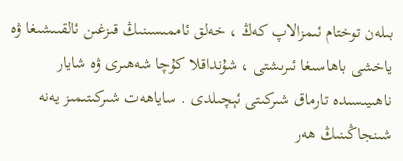بىلەن توختام ئىمزالاپ كەڭ ، خەلق ئاممىسىنىڭ قىزغىن ئالقىىشىغا ۋە ياخشى باھاسىغا ئىرىشتى ، شۇنداقلا كۇچا شەھىرى ۋە شايار ناھىيىسىدە تارماق شىركىتى ئېچىلدى . ساياھەت شىركىتىمىز يەنە شىنجاڭىنىڭ ھەر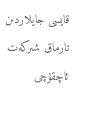قايسى جايلاردىن تارماق شىركەت ئاچقۇچى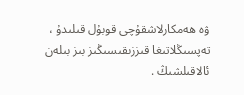ۋە ھەمكارلاشقۇچى قوبۇل قىلىدۇ ، تەپسىڭلاتىغا قىززىقىسىڭىز بىز بىلەن ئالاقىلشىڭ .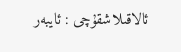ئالاقىلاشقۇچى : ئايبەر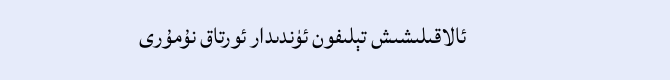ئالاقىلىشىش تېلىفون ئۈندىدار ئورتاق نۇمۇرى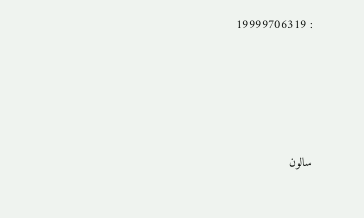: 19999706319






سالون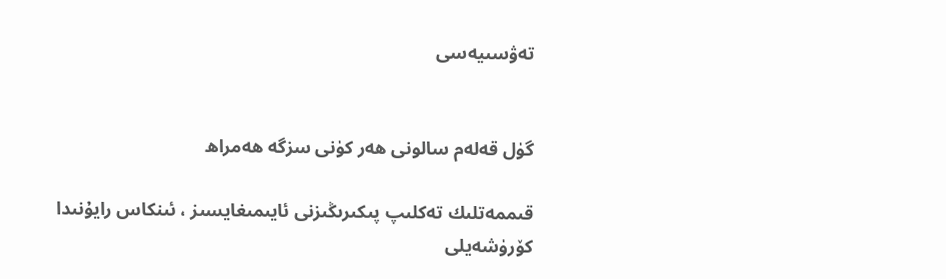تەۋسىيەسى


گۈل قەلەم سالونى ھەر كۈنى سزگە ھەمراھ

قىممەتلىك تەكلىپ پىكىرىڭىزنى ئايىمىغايسىز ، ئىنكاس رايۇنىدا كۆرۈشەيلى